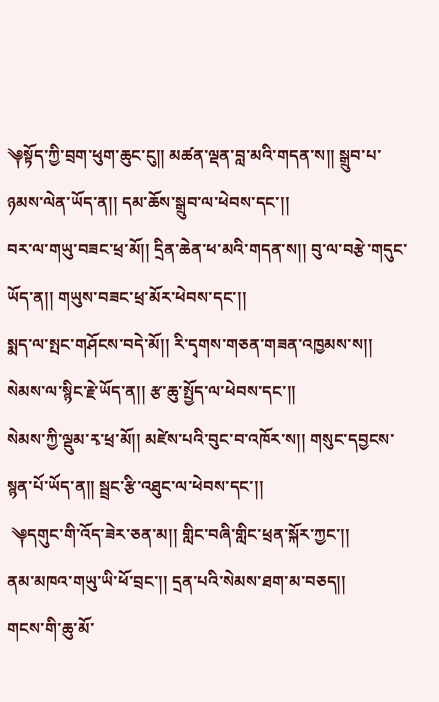༆སྟོད་ཀྱི་བྲག་ཕུག་ཆུང་ངུ།། མཚན་ལྡན་བླ་མའི་གདན་ས།། སྒྲུབ་པ་ཉམས་ལེན་ཡོད་ན།། དམ་ཆོས་སྒྲུབ་ལ་ཕེབས་དང་།།
བར་ལ་གཡུ་བཟང་ཕྲ་མོ།། དྲིན་ཆེན་ཕ་མའི་གདན་ས།། བུ་ལ་བརྩེ་གདུང་ཡོད་ན།། གཡུས་བཟང་ཕྲ་མོར་ཕེབས་དང་།།
སྨད་ལ་སྤང་གཤོངས་བདེ་མོ།། རི་དྭགས་གཅན་གཟན་འཁྱམས་ས།། སེམས་ལ་སྙིང་རྗེ་ཡོད་ན།། རྩ་ཆུ་སྤྱོད་ལ་ཕེབས་དང་།།
སེམས་ཀྱི་ལྡུམ་རྭ་ཕྲ་མོ།། མཛེས་པའི་བུང་བ་འཁོར་ས།། གསུང་དབྱངས་སྙན་པོ་ཡོད་ན།། སྦྲང་རྩི་འཐུང་ལ་ཕེབས་དང་།།
 ༆དགུང་གི་འོད་ཟེར་ཅན་མ།། གླིང་བཞི་གླིང་ཕྲན་སྐོར་ཀྱང་།།
ནམ་མཁའ་གཡུ་ཡི་ཕོ་བྲང་།། དྲན་པའི་སེམས་ཐག་མ་བཅད།།
གངས་གི་ཆུ་མོ་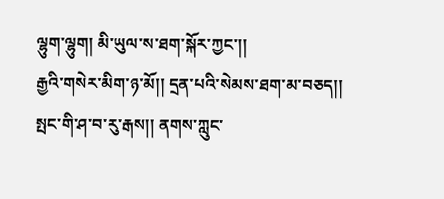ལྷུག་ལྷུག། མི་ཡུལ་ས་ཐག་སྐོར་ཀྱང་།།
རྒྱའི་གསེར་མིག་ཉ་མོ།། དྲན་པའི་སེམས་ཐག་མ་བཅད།།
སྤང་གི་ཤ་བ་རུ་རྒས།། ནགས་ཀླུང་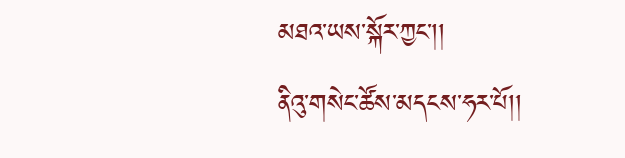མཐའ་ཡས་སྐོར་ཀྱང་།།
ནིའུ་གསེང་ཚོས་མདངས་ཧར་པོ།།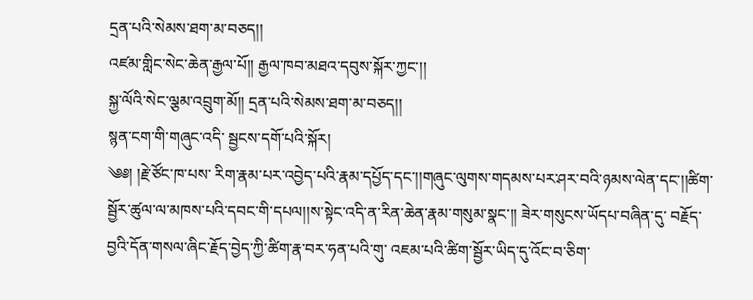དྲན་པའི་སེམས་ཐག་མ་བཅད།།
འཛམ་གླིང་སེང་ཆེན་རྒྱལ་པོ།། རྒྱལ་ཁབ་མཐའ་དབུས་སྐོར་ཀྱང་།།
སྐྱ་ལོའི་སེང་ལྕམ་འབྲུག་མོ།། དྲན་པའི་སེམས་ཐག་མ་བཅད།།
སྙན་ངག་གི་གཞུང་འདི་ སྦྱངས་དགོ་པའི་སྐོར།
༄༅། །རྗེ་ཙོང་ཁ་པས་ རིག་རྣམ་པར་འབྱེད་པའི་རྣམ་དཔྱོད་དང་།།གཞུང་ལུགས་གདམས་པར་ཤར་བའི་ཉམས་ལེན་དང་།།ཚིག་སྦྱོར་ཚུལ་ལ་མཁས་པའི་དབང་གི་དཔལ།།ས་སྟེང་འདི་ན་རིན་ཆེན་རྣམ་གསུམ་སྣང་།། ཟེར་གསུངས་ཡོདཔ་བཞིན་དུ་ བརྗོད་བྱའི་དོན་གསལ་ཞིང་རྗོད་བྱེད་ཀྱི་ཚིག་རྣ་བར་ཧན་པའི་གུ་ འཇམ་པའི་ཚིག་སྦྱོར་ཡིད་དུ་འོང་བ་ཅིག་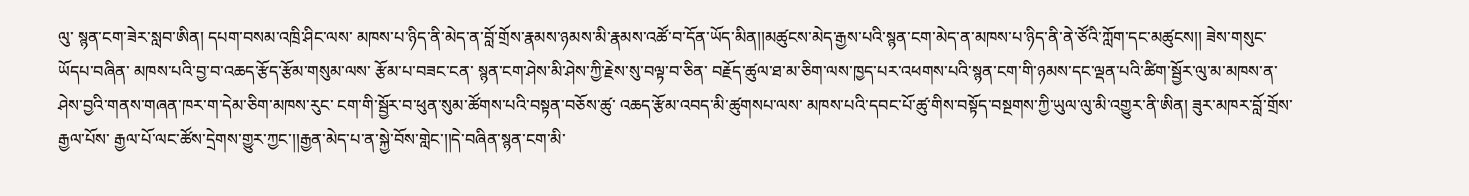ལུ་ སྙན་ངག་ཟེར་སླབ་ཨིན། དཔག་བསམ་འཁྲི་ཤིང་ལས་ མཁས་པ་ཉིད་ནི་མེད་ན་བློ་གྲོས་རྣམས་ཉམས་མི་རྣམས་འཚོ་བ་དོན་ཡོད་མིན།།མཚུངས་མེད་རྒྱས་པའི་སྙན་ངག་མེད་ན་མཁས་པ་ཉིད་ནི་ནེ་ཙོའི་ཀློག་དང་མཚུངས།། ཟེས་གསུང་ཡོདཔ་བཞིན་ མཁས་པའི་བྱ་བ་འཆད་རྩོད་རྩོམ་གསུམ་ལས་ རྩོམ་པ་བཟང་ངན་ སྙན་ངག་ཤེས་མི་ཤེས་ཀྱི་རྗེས་སུ་བལྟ་བ་ཅིན་ བརྗོད་ཚུལ་ཐ་མ་ཅིག་ལས་ཁྱད་པར་འཕགས་པའི་སྙན་ངག་གི་ཉམས་དང་ལྡན་པའི་ཚིག་སྦྱོར་ལུ་མ་མཁས་ན་ ཤེས་བྱའི་གནས་གཞན་ཁར་ག་དེམ་ཅིག་མཁས་རུང་ ངག་གི་སྦྱོར་བ་ཕུན་སུམ་ཚོགས་པའི་བསྟན་བཅོས་ཚུ་ འཆད་རྩོམ་འབད་མི་ཚུགསཔ་ལས་ མཁས་པའི་དབང་པོ་ཚུ་གིས་བསྟོད་བསྔགས་ཀྱི་ཡུལ་ལུ་མི་འགྱུར་ནི་ཨིན། ཟུར་མཁར་བློ་གྲོས་རྒྱལ་པོས་ རྒྱལ་པོ་ལང་ཚོས་དྲེགས་གྱུར་ཀྱང་།།རྒྱན་མེད་པ་ན་སྐྱེ་བོས་གླེང་།།དེ་བཞིན་སྙན་ངག་མི་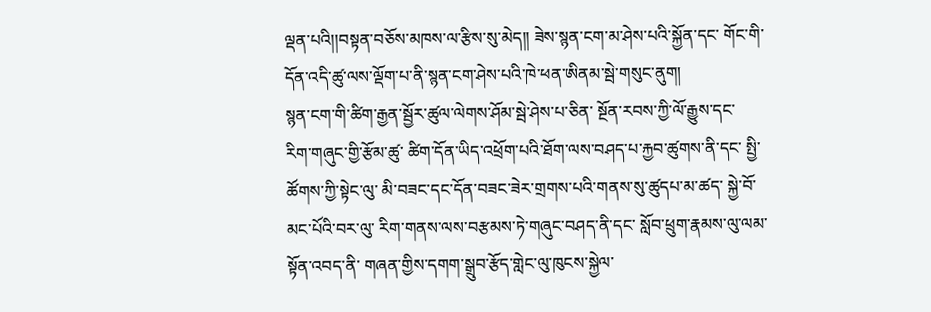ལྡན་པའི།།བསྟན་བཅོས་མཁས་ལ་རྩིས་སུ་མེད།། ཟེས་སྙན་ངག་མ་ཤེས་པའི་སྐྱོན་དང་ གོང་གི་དོན་འདི་ཚུ་ལས་ལྡོག་པ་ནི་སྙན་ངག་ཤེས་པའི་ཁེ་ཕན་ཨིནམ་སྦེ་གསུང་ནུག།
སྙན་ངག་གི་ཚིག་རྒྱན་སྦྱོར་ཚུལ་ལེགས་ཤོམ་སྦེ་ཤེས་པ་ཅིན་ སྔོན་རབས་ཀྱི་ལོ་རྒྱུས་དང་ རིག་གཞུང་གྱི་རྩོམ་ཚུ་ ཚིག་དོན་ཡིད་འཕྲོག་པའི་ཐོག་ལས་བཤད་པ་རྐྱབ་ཚུགས་ནི་དང་ སྤྱི་ཚོགས་ཀྱི་སྟེང་ལུ་ མི་བཟང་དང་དོན་བཟང་ཟེར་གྲགས་པའི་གནས་སུ་ཚུདཔ་མ་ཚད་ སྐྱེ་བོ་མང་པོའི་བར་ལུ་ རིག་གནས་ལས་བརྩམས་ཏེ་གཞུང་བཤད་ནི་དང་ སློབ་ཕྲུག་རྣམས་ལུ་ལམ་སྟོན་འབད་ནི་ གཞན་གྱིས་དགག་སྒྲུབ་རྩོད་གླེང་ལུ་ཁུངས་སྐྱེལ་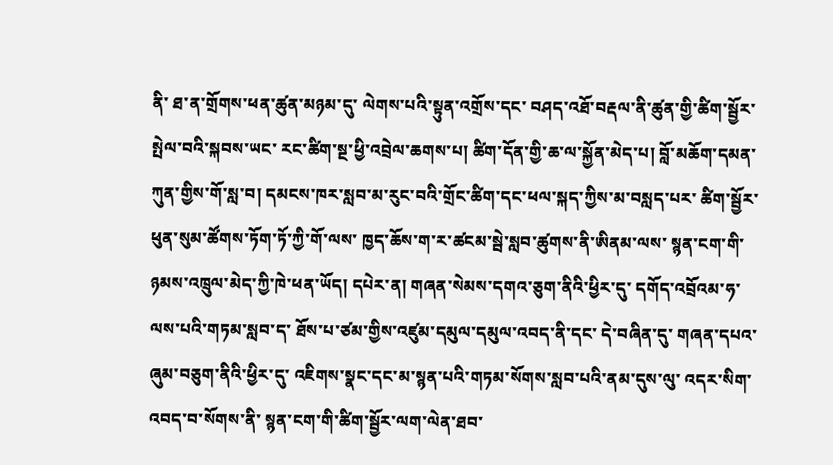ནི་ ཐ་ན་གྲོགས་ཕན་ཚུན་མཉམ་དུ་ ལེགས་པའི་སྟུན་འགྲོས་དང་ བཤད་འཐོ་བརྡལ་ནི་ཚུན་གྱི་ཚིག་སྦྱོར་སྤེལ་བའི་སྐབས་ཡང་ རང་ཚིག་སྔ་ཕྱི་འབྲེལ་ཆགས་པ། ཚིག་དོན་གྱི་ཆ་ལ་སྐྱོན་མེད་པ། བློ་མཆོག་དམན་ཀུན་གྱིས་གོ་སླ་བ། དམངས་ཁར་སླབ་མ་རུང་བའི་གྲོང་ཚིག་དང་ཕལ་སྐད་ཀྱིས་མ་བསླད་པར་ ཚིག་སྦྱོར་ཕུན་སུམ་ཚོགས་ཏོག་ཏོ་ཀྱི་གོ་ལས་ ཁྱད་ཆོས་ག་ར་ཚངམ་སྦེ་སླབ་ཚུགས་ནི་ཨིནམ་ལས་ སྙན་ངག་གི་ཉམས་འཁྲུལ་མེད་ཀྱི་ཁེ་ཕན་ཡོད། དཔེར་ན། གཞན་སེམས་དགའ་ཅུག་ནིའི་ཕྱིར་དུ་ དགོད་འབྲོའམ་ཧ་ལས་པའི་གཏམ་སླབ་ད་ ཐོས་པ་ཙམ་གྱིས་འཛུམ་དམུལ་དམུལ་འབད་ནི་དང་ དེ་བཞིན་དུ་ གཞན་དཔའ་ཞུམ་བཅུག་ནིའི་ཕྱིར་དུ་ འཇིགས་སྣང་དང་མ་སྙན་པའི་གཏམ་སོགས་སླབ་པའི་ནམ་དུས་ལུ་ འདར་སིག་འབད་བ་སོགས་ནི་ སྙན་ངག་གི་ཚིག་སྦྱོར་ལག་ལེན་ཐབ་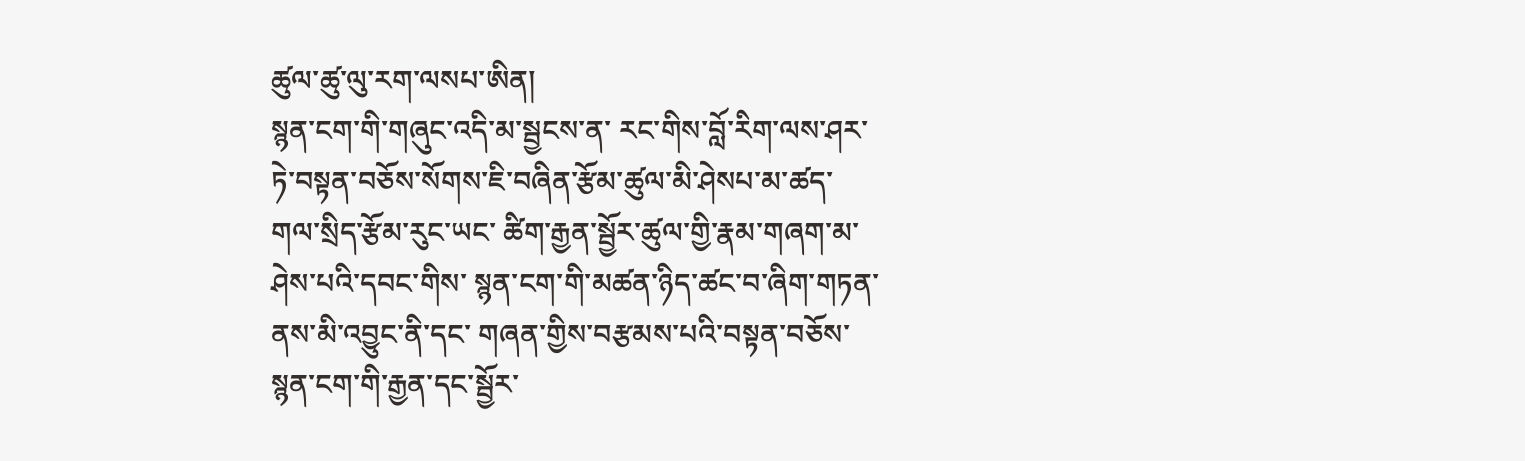ཚུལ་ཚུ་ལུ་རག་ལསཔ་ཨིན།
སྙན་ངག་གི་གཞུང་འདི་མ་སྦྱངས་ན་ རང་གིས་བློ་རིག་ལས་ཤར་ཏེ་བསྟན་བཅོས་སོགས་ཇི་བཞིན་རྩོམ་ཚུལ་མི་ཤེསཔ་མ་ཚད་ གལ་སྲིད་རྩོམ་རུང་ཡང་ ཚིག་རྒྱན་སྦྱོར་ཚུལ་གྱི་རྣམ་གཞག་མ་ཤེས་པའི་དབང་གིས་ སྙན་ངག་གི་མཚན་ཉིད་ཚང་བ་ཞིག་གཏན་ནས་མི་འབྱུང་ནི་དང་ གཞན་གྱིས་བརྩམས་པའི་བསྟན་བཅོས་སྙན་ངག་གི་རྒྱན་དང་སྦྱོར་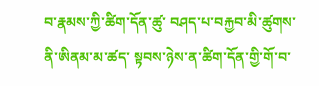བ་རྣམས་ཀྱི་ཚིག་དོན་ཚུ་ བཤད་པ་བརྐྱབ་མི་ཚུགས་ནི་ཨིནམ་མ་ཚད་ སྟབས་ཉེས་ན་ཚིག་དོན་གྱི་གོ་བ་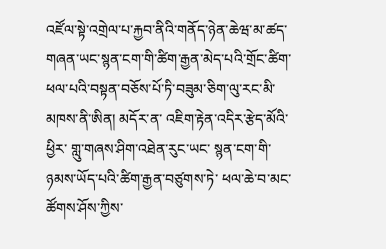འཛོལ་སྟེ་འགྲེལ་པ་རྐྱབ་ནིའི་གནོད་ཉེན་ཆེཝ་མ་ཚད་ གཞན་ཡང་སྙན་ངག་གི་ཚིག་རྒྱན་མེད་པའི་གྲོང་ཚིག་ཕལ་པའི་བསྟན་བཅོས་པོ་ཏི་བཟུམ་ཅིག་ལུ་རང་མི་མཁས་ནི་ཨིན། མདོར་ན་ འཇིག་རྟེན་འདིར་རྩེད་མོའི་ཕྱིར་ གླུ་གཞས་ཤིག་འཐེན་རུང་ཡང་ སྙན་ངག་གི་ཉམས་ཡོད་པའི་ཚིག་རྒྱན་བཙུགས་ཏེ་ ཕལ་ཆེ་བ་མང་ཚོགས་ཤོས་ཀྱིས་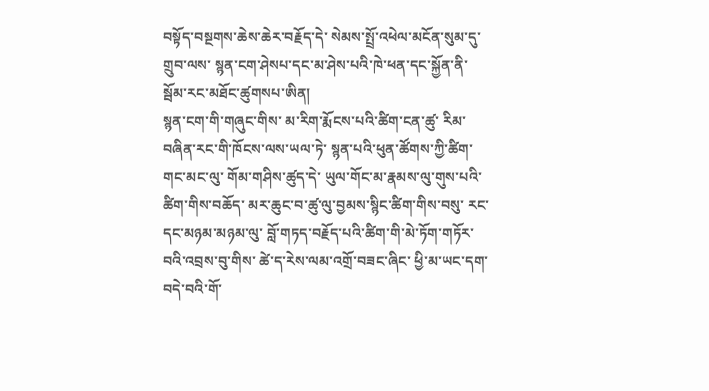བསྟོད་བསྔགས་ཆེས་ཆེར་བརྗོད་དེ་ སེམས་སྤྲོ་འཕེལ་མངོན་སུམ་དུ་གྲུབ་ལས་ སྙན་ངག་ཤེསཔ་དང་མ་ཤེས་པའི་ཁེ་ཕན་དང་སྐྱོན་ནི་ སྦོམ་རང་མཐོང་ཚུགསཔ་ཨིན།
སྙན་ངག་གི་གཞུང་གིས་ མ་རིག་རྨོངས་པའི་ཚིག་ངན་ཚུ་ རིམ་བཞིན་རང་གི་ཁོངས་ལས་ཡལ་ཏེ་ སྙན་པའི་ཕུན་ཚོགས་ཀྱི་ཚིག་གང་མང་ལུ་ གོམ་གཤིས་ཚུད་དེ་ ཡུལ་གོང་མ་རྣམས་ལུ་གུས་པའི་ཚིག་གིས་བཆོད་ མར་ཆུང་བ་ཚུ་ལུ་བྱམས་སྙིང་ཚིག་གིས་བསུ་ རང་དང་མཉམ་མཉམ་ལུ་ བློ་གཏད་བརྗོད་པའི་ཚིག་གི་མེ་ཏོག་གཏོར་བའི་འབྲས་བུ་གིས་ ཚེ་ད་རེས་ལམ་འགྲོ་བཟང་ཞིང་ ཕྱི་མ་ཡང་དག་བདེ་བའི་གོ་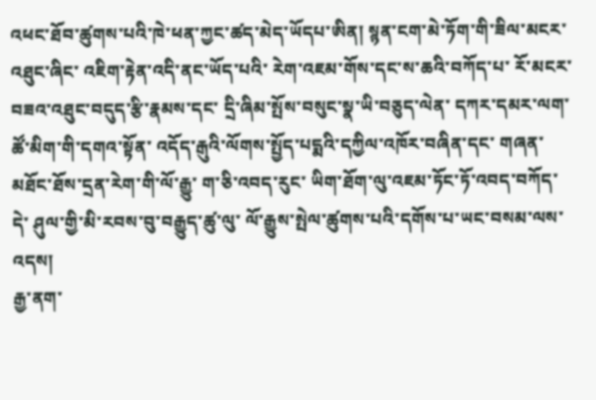འཕང་ཐོབ་ཚུགས་པའི་ཁེ་ཕན་ཀྱང་ཚད་མེད་ཡོདཔ་ཨིན། སྙན་ངག་མེ་ཏོག་གི་ཟིལ་མངར་འཐུང་ཞིང་ འཇིག་རྟེན་འདི་ནང་ཡོད་པའི་ རེག་འཇམ་གོས་དང་ས་ཆའི་བཀོད་པ་ རོ་མངར་བཟའ་འཐུང་བདུད་རྩི་རྣམས་དང་ དྲི་ཞིམ་སྤོས་བསུང་སྣ་ཡི་བཅུད་ལེན་ དཀར་དམར་ལག་ཚོ་མིག་གི་དགའ་སྟོན་ འདོད་རྒུའི་ལོགས་སྤྱོད་པདྨའི་དཀྱིལ་འཁོར་བཞིན་དང་ གཞན་མཐོང་ཐོས་དྲན་རེག་གི་ལོ་རྒྱུ་ ག་ཅི་འབད་རུང་ ཡིག་ཐོག་ལུ་འཇམ་ཏོང་ཏོ་འབད་བཀོད་དེ་ ཤུལ་གྱི་མི་རབས་བུ་བརྒྱུད་ཚུ་ལུ་ ལོ་རྒྱུས་སྤེལ་ཚུགས་པའི་དགོས་པ་ཡང་བསམ་ལས་འདས།
རྒྱ་ནག་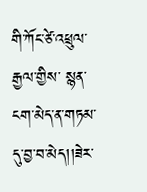གི་ཀོང་ཙེ་འཕྲུལ་རྒྱལ་གྱིས་ སྙན་ངག་མེད་ན་གཏམ་དུ་བྱ་བ་མེད།།ཟེར་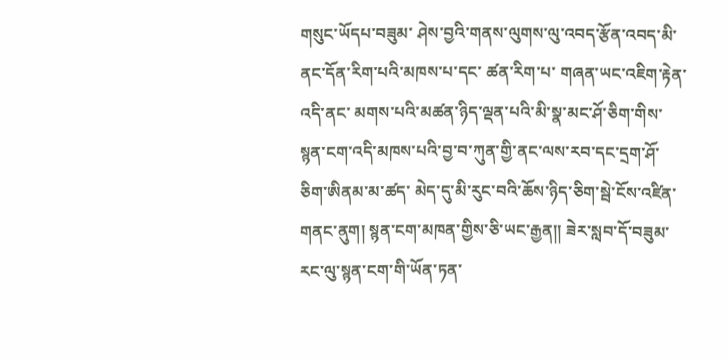གསུང་ཡོདཔ་བཟུམ་ ཤེས་བྱའི་གནས་ལུགས་ལུ་འབད་རྩོན་འབད་མི་ ནང་དོན་རིག་པའི་མཁས་པ་དང་ ཚན་རིག་པ་ གཞན་ཡང་འཇིག་རྟེན་འདི་ནང་ མགས་པའི་མཚན་ཉིད་ལྡན་པའི་མི་སྣ་མང་ཤོ་ཅིག་གིས་ སྙན་ངག་འདི་མཁས་པའི་བྱ་བ་ཀུན་གྱི་ནང་ལས་རབ་དང་དྲག་ཤོ་ཅིག་ཨིནམ་མ་ཚད་ མེད་དུ་མི་རུང་བའི་ཆོས་ཉིད་ཅིག་སྦེ་ངོས་འཛིན་གནང་ནུག། སྙན་ངག་མཁན་གྱིས་ཅི་ཡང་རྒྱན།། ཟེར་སླབ་དོ་བཟུམ་ རང་ལུ་སྙན་ངག་གི་ཡོན་ཏན་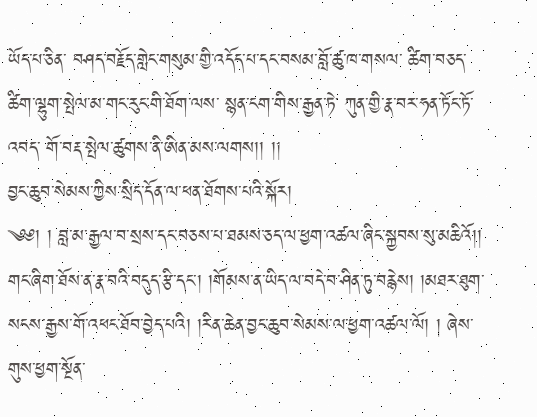ཡོད་པ་ཅིན་ བཤད་བརྗོད་གླེང་གསུམ་གྱི་འདོད་པ་དང་བསམ་བློ་ཚུ་ཁ་གསལ་ ཚིག་བཅད་ཚིག་ལྷུག་སྤེལ་མ་གང་རུང་གི་ཐོག་ལས་ སྙན་ངག་གིས་རྒྱན་ཏེ་ ཀུན་གྱི་རྣ་བར་ཧན་ཏོང་ཏོ་འབད་ གོ་བརྡ་སྤེལ་ཚུགས་ནི་ཨིན་མས་ལགས།། །།
བྱང་ཆུབ་སེམས་ཀྱིས་སྲིད་དོན་ལ་ཕན་ཐོགས་པའི་སྐོར།
༄༅། ། བླ་མ་རྒྱལ་བ་སྲས་དང་བཅས་པ་ཐམས་ཅད་ལ་ཕྱག་འཚལ་ཞིང་སྐྱབས་སུ་མཆིའོ།།
གང་ཞིག་ཐོས་ན་རྣ་བའི་བདུད་རྩི་དང་། །གོམས་ན་ཡིད་ལ་བདེ་བ་ཤིན་ཏུ་བརྙེས། །མཐར་ཐུག་སངས་རྒྱས་གོ་འཕང་ཐོབ་བྱེད་པའི། །རིན་ཆེན་བྱང་ཆུབ་སེམས་ལ་ཕྱག་འཚལ་ལོ། ། ཞེས་གུས་ཕྱག་སྔོན་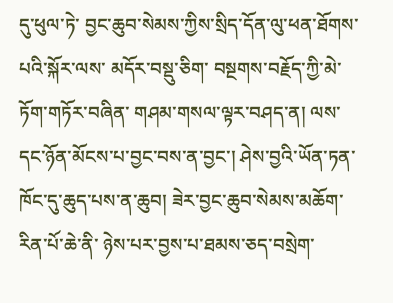དུ་ཕུལ་ཏེ་ བྱང་ཆུབ་སེམས་ཀྱིས་སྲིད་དོན་ལུ་ཕན་ཐོགས་པའི་སྐོར་ལས་ མདོར་བསྡུ་ཅིག་ བསྔགས་བརྗོད་ཀྱི་མེ་ཏོག་གཏོར་བཞིན་ གཤམ་གསལ་ལྟར་བཤད་ན། ལས་དང་ཉོན་མོངས་པ་བྱང་བས་ན་བྱང་། ཤེས་བྱའི་ཡོན་ཏན་ཁོང་དུ་ཆུད་པས་ན་ཆུབ། ཟེར་བྱང་ཆུབ་སེམས་མཆོག་རིན་པོ་ཆེ་ནི་ ཉེས་པར་བྱས་པ་ཐམས་ཅད་བསྲེག་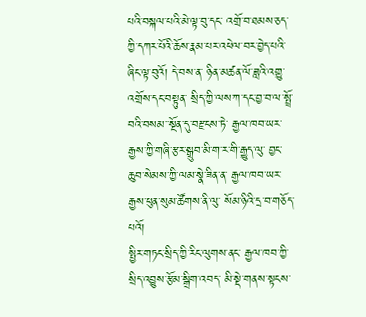པའི་བསྐལ་པའི་མེ་ལྟ་བུ་དང་ འགྲོ་བ་ཐམས་ཅད་ཀྱི་དཀར་པོའི་ཆོས་རྣམ་པར་འཕེལ་བར་བྱེད་པའི་ཞིང་ལྟ་བུའོ། དེ་བས་ན་ ཉིན་མཚན་ལོ་ཟླའི་འགྱུ་འགྲོས་དང་བསྟུན་ སྲིད་ཀྱི་ལས་ཀ་དང་བྱ་བ་ལ་སྤྲོ་བའི་བསམ་་སྔོན་དུ་བརྫངས་ཏེ་ རྒྱལ་ཁབ་ཡར་རྒྱས་ཀྱི་གཞི་རྩར་སྒྲུབ་མི་ག་ར་གི་རྒྱུད་ལུ་ བྱང་ཆུབ་སེམས་ཀྱི་ལམ་སྣེ་ཟིན་ན་ རྒྱལ་ཁབ་ཡར་རྒྱས་ཕུན་སུམ་ཚོགས་ནི་ལུ་ སོམ་ཉིའི་དྲ་བ་གཅོད་པའོ།
སྤྱིར་གཏང་སྲིད་ཀྱི་རིང་ལུགས་ནང་ རྒྱལ་ཁབ་ཀྱི་སྲིད་འབྱུས་རྩོམ་སྒྲིག་འབད་ མི་སྡེ་གནས་སྟངས་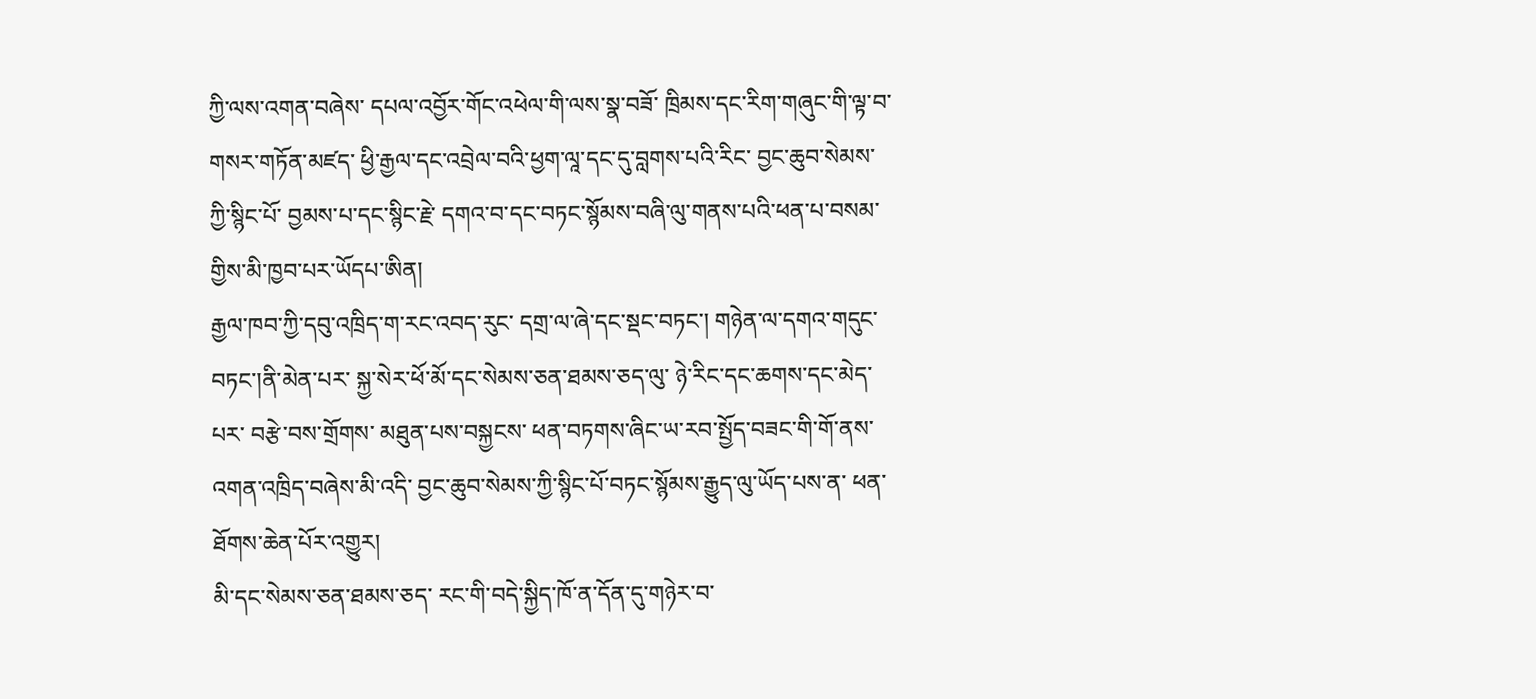ཀྱི་ལས་འགན་བཞེས་ དཔལ་འབྱོར་གོང་འཕེལ་གི་ལས་སྣ་བཟོ་ ཁྲིམས་དང་རིག་གཞུང་གི་ལྟ་བ་གསར་གཏོན་མཛད་ ཕྱི་རྒྱལ་དང་འབྲེལ་བའི་ཕྱག་ལཱ་དང་དུ་བླགས་པའི་རིང་ བྱང་ཆུབ་སེམས་ཀྱི་སྙིང་པོ་ བྱམས་པ་དང་སྙིང་རྗེ་ དགའ་བ་དང་བཏང་སྙོམས་བཞི་ལུ་གནས་པའི་ཕན་པ་བསམ་གྱིས་མི་ཁྱབ་པར་ཡོདཔ་ཨིན།
རྒྱལ་ཁབ་ཀྱི་དབུ་འཁྲིད་ག་རང་འབད་རུང་ དགྲ་ལ་ཞེ་དང་སྡང་བཏང་། གཉེན་ལ་དགའ་གདུང་བཏང་།ནི་མེན་པར་ སྐྱ་སེར་ཕོ་མོ་དང་སེམས་ཅན་ཐམས་ཅད་ལུ་ ཉེ་རིང་དང་ཆགས་དང་མེད་པར་ བརྩེ་བས་གྲོགས་ མཐུན་པས་བསྐྱངས་ ཕན་བཏགས་ཞིང་ཡ་རབ་སྤྱོད་བཟང་གི་གོ་ནས་འགན་འཁྲིད་བཞེས་མི་འདི་ བྱང་ཆུབ་སེམས་ཀྱི་སྙིང་པོ་བཏང་སྙོམས་རྒྱུད་ལུ་ཡོད་པས་ན་ ཕན་ཐོགས་ཆེན་པོར་འགྱུར།
མི་དང་སེམས་ཅན་ཐམས་ཅད་ རང་གི་བདེ་སྐྱིད་ཁོ་ན་དོན་དུ་གཉེར་བ་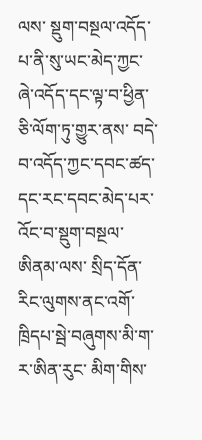ལས་ སྡུག་བསྔལ་འདོད་པ་ནི་སུ་ཡང་མེད་ཀྱང་ ཞེ་འདོད་དང་ལྟ་བ་ཕྱིན་ཅི་ལོག་ཏུ་གྱུར་ནས་ བདེ་བ་འདོད་ཀྱང་དབང་ཚད་དང་རང་དབང་མེད་པར་ འོང་བ་སྡུག་བསྔལ་ཨིནམ་ལས་ སྲིད་དོན་རིང་ལུགས་ནང་འགོ་ཁྲིདཔ་སྦེ་བཞུགས་མི་ག་ར་ཨིན་རུང་ མིག་གིས་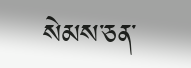སེམས་ཅན་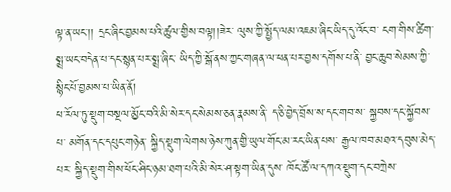ལྟ་ན་ཡང་།། དྲང་ཞིང་བྱམས་པའི་ཚུལ་གྱིས་བལྟ།།ཟེར་ ལུས་ཀྱི་སྤྱོད་ལམ་འཇམ་ཞིང་ཡིད་དུ་འོང་བ་ ངག་གིས་ཚིག་སྨྲ་ཡང་བདེན་པ་དང་སྙན་པར་སྨྲ་ཞིང་ ཡིད་ཀྱི་སྒོ་ནས་ཀྱང་གཞན་ལ་ཕན་པར་བྱས་དགོས་པ་ནི་ བྱང་ཆུབ་སེམས་ཀྱི་སྙིང་པོ་བྱམས་པ་ཡིན་ནོ།
ཕ་རོལ་ཏུ་སྡུག་བསྔལ་མྱོང་བའི་མི་སེར་དང་སེམས་ཅན་རྣམས་ནི་ ད་ཅི་བྱེད་བྲོས་ས་དང་གབ་ས་ སྐྱབས་དང་སྐྱོབས་པ་ མགོན་དང་དཔུང་གཉེན་ སྐྱིད་སྡུག་ལེགས་ཉེས་ཀུན་གྱི་ཡུལ་གོང་མ་རང་ཡིན་པས་ རྒྱལ་ཁབ་མཐའ་དབུས་མེད་པར་ སྐྱིད་སྡུག་གིས་ཕོང་ཤིང་ཉམ་ཐག་པའི་མི་སེར་ཤ་སྟག་ཡིན་དུས་ ཁོང་ཚོ་ལ་དཀའ་སྡུག་དང་བཀྲེས་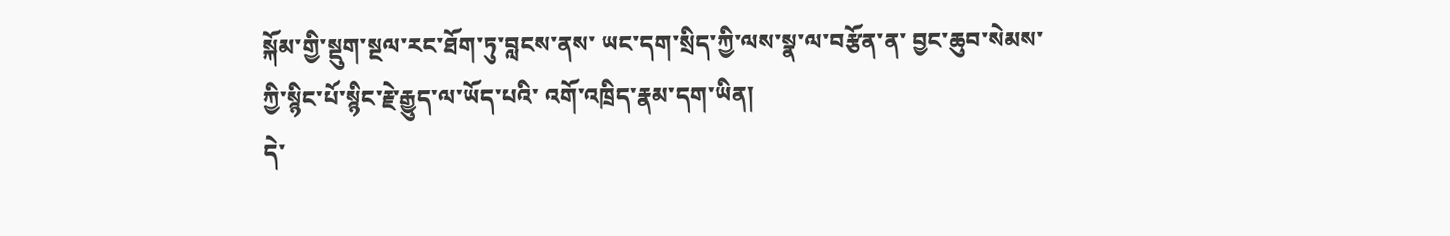སྐོམ་གྱི་སྡུག་སྔལ་རང་ཐོག་ཏུ་བླངས་ནས་ ཡང་དག་སྲིད་ཀྱི་ལས་སྣ་ལ་བརྩོན་ན་ བྱང་ཆུབ་སེམས་ཀྱི་སྙིང་པོ་སྙིང་རྗེ་རྒྱུད་ལ་ཡོད་པའི་ འགོ་འཁྲིད་རྣམ་དག་ཡིན།
དེ་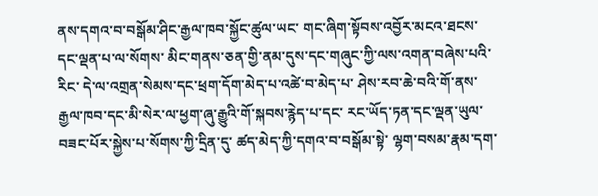ནས་དགའ་བ་བསྒོམ་ཤིང་རྒྱལ་ཁབ་སྐྱོང་ཚུལ་ཡང་ གང་ཞིག་སྟོབས་འབྱོར་མངའ་ཐངས་དང་ལྡན་པ་ལ་སོགས་ མིང་གནས་ཅན་གྱི་ནམ་དུས་དང་གཞུང་ཀྱི་ལས་འགན་བཞེས་པའི་རིང་ དེ་ལ་འགྲན་སེམས་དང་ཕྲག་དོག་མེད་པ་འཚེ་བ་མེད་པ་ ཤེས་རབ་ཆེ་བའི་གོ་ནས་ རྒྱལ་ཁབ་དང་མི་སེར་ལ་ཕྱག་ཞུ་རྒྱུའི་གོ་སྐབས་རྙེད་པ་དང་ རང་ཡོད་ཏན་དང་ལྡན་ཡུལ་བཟང་པོར་སྐྱེས་པ་སོགས་ཀྱི་དྲིན་དུ་ ཚད་མེད་ཀྱི་དགའ་བ་བསྒོམ་སྟེ་ ལྷག་བསམ་རྣམ་དག་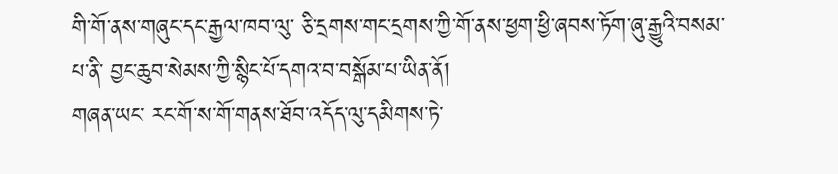གི་གོ་ནས་གཞུང་དང་རྒྱལ་ཁབ་ལུ་ ཅི་དྲགས་གང་དྲགས་ཀྱི་གོ་ནས་ཕྱག་ཕྱི་ཞབས་ཏོག་ཞུ་རྒྱུའི་བསམ་པ་ནི་ བྱང་ཆུབ་སེམས་ཀྱི་སྙིང་པོ་དགའ་བ་བསྒོམ་པ་ཡིན་ནོ།
གཞན་ཡང་ རང་གོ་ས་གོ་གནས་ཐོབ་འདོད་ལུ་དམིགས་ཏེ་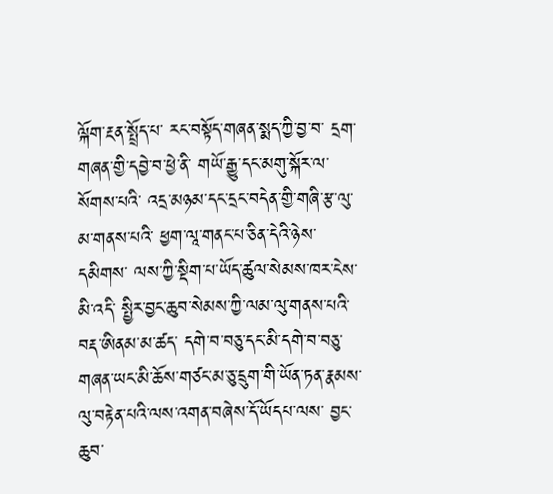ལྐོག་རྔན་སྤྲོད་པ་ རང་བསྟོད་གཞན་སྨད་ཀྱི་བྱ་བ་ དྲག་གཞན་གྱི་དབྱེ་བ་ཕྱེ་ནི་ གཡོ་རྒྱུ་དང་མགུ་སྐོར་ལ་སོགས་པའི་ འདྲ་མཉམ་དང་དྲང་བདེན་གྱི་གཞི་རྩ་ལུ་མ་གནས་པའི་ ཕྱག་ལཱ་གནང་པ་ཅིན་དེའི་ཉེས་དམིགས་ ལས་ཀྱི་སྡིག་པ་ཡོད་ཚུལ་སེམས་ཁར་ངེས་མི་འདི་ སྤྱིར་བྱང་ཆུབ་སེམས་ཀྱི་ལམ་ལུ་གནས་པའི་བརྡ་ཨིནམ་མ་ཚད་ དགེ་བ་བཅུ་དང་མི་དགེ་བ་བཅུ་ གཞན་ཡང་མི་ཆོས་གཙང་མ་ཅུ་དྲུག་གི་ཡོན་ཏན་རྣམས་ལུ་བརྟེན་པའི་ལས་འགན་བཞེས་དོ་ཡོདཔ་ལས་ བྱང་ཆུབ་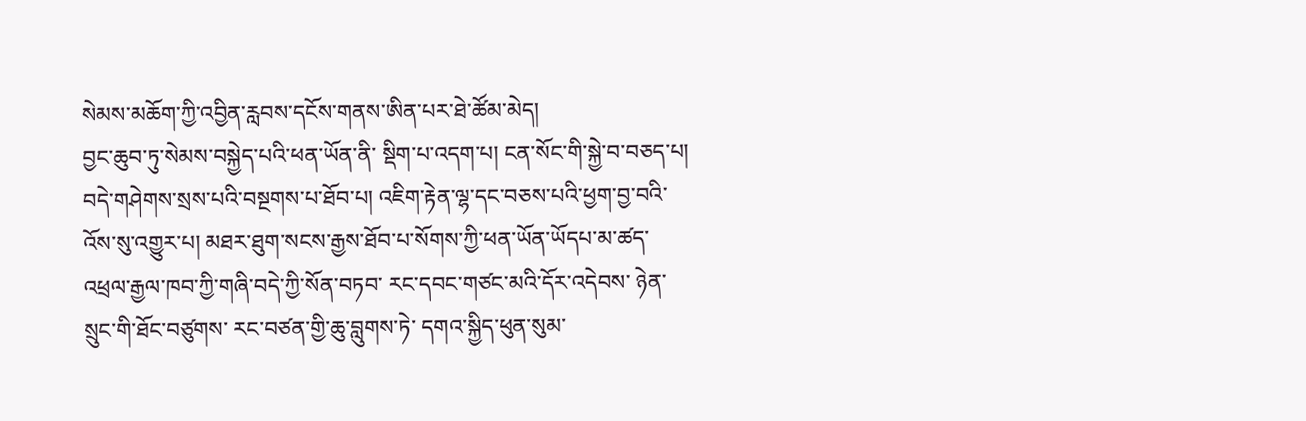སེམས་མཆོག་ཀྱི་འབྱིན་རླབས་དངོས་གནས་ཨིན་པར་ཐེ་ཚོམ་མེད།
བྱང་ཆུབ་ཏུ་སེམས་བསྐྱེད་པའི་ཕན་ཡོན་ནི་ སྡིག་པ་འདག་པ། ངན་སོང་གི་སྐྱེ་བ་བཅད་པ། བདེ་གཤེགས་སྲས་པའི་བསྔགས་པ་ཐོབ་པ། འཇིག་རྟེན་ལྷ་དང་བཅས་པའི་ཕྱག་བྱ་བའི་འོས་སུ་འགྱུར་པ། མཐར་ཐུག་སངས་རྒྱས་ཐོབ་པ་སོགས་ཀྱི་ཕན་ཡོན་ཡོདཔ་མ་ཚད་ འཕྲལ་རྒྱལ་ཁབ་ཀྱི་གཞི་བདེ་ཀྱི་སོན་བཏབ་ རང་དབང་གཙང་མའི་དོར་འདེབས་ ཉེན་སྲུང་གི་ཐོང་བཙུགས་ རང་བཙན་གྱི་ཆུ་བླུགས་ཏེ་ དགའ་སྐྱིད་ཕུན་སུམ་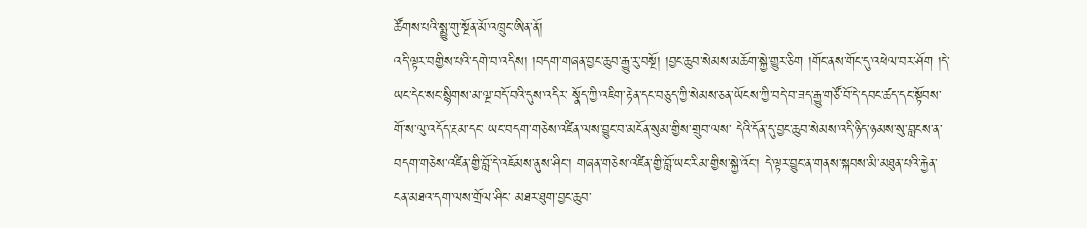ཚོགས་པའི་སྨྱུ་གུ་སྔོན་མོ་འཁྲུང་ཨིན་ནོ།
འདི་ལྟར་བགྱིས་པའི་དགེ་བ་འདིས། །བདག་གཞན་བྱང་ཆུབ་རྒྱུ་རུ་བསྔོ། །བྱང་ཆུབ་སེམས་མཆོག་སྐྱེ་གྱུར་ཅིག །གོང་ནས་གོང་དུ་འཕེལ་བར་ཤོག །དེ་ཡང་དེང་སང་སྙིགས་མ་ལྔ་བདོ་བའི་དུས་འདིར་ སྣོད་ཀྱི་འཇིག་རྟེན་དང་བཅུད་ཀྱི་སེམས་ཅན་ཡོངས་ཀྱི་བདེ་བ་ཟད་རྒྱུ་གཙོ་བོ་དེ་དབང་ཚད་དང་སྟོབས་གོ་ས་ལུ་འདོད་རྔམ་དང་ ཡང་བདག་གཅེས་འཛིན་ལས་བྱུང་བ་མངོན་སུམ་གྱིས་གྲུབ་ལས་ དེའི་དོན་དུ་བྱང་ཆུབ་སེམས་འདི་ཉིད་ཉམས་སུ་བླངས་ན་བདག་གཅེས་འཛིན་གྱི་བློ་དེ་འཇོམས་ནུས་ཤིང་། གཞན་གཅེས་འཛིན་གྱི་བློ་ཡང་རིམ་གྱིས་སྐྱེ་འོང་། དེ་ལྟར་བྱུང་ན་གནས་སྐབས་མི་མཐུན་པའི་རྐྱེན་ངན་མཐའ་དག་ལས་གྲོལ་ཤིང་ མཐར་ཐུག་བྱང་ཆུབ་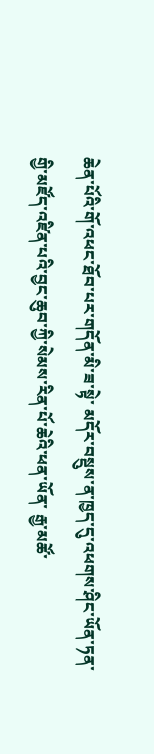ཆེན་པོའི་གོ་འཕང་ཐོབ་པར་གདོན་མི་ཟ་སྟེ་ མདོར་བསྡུས་ན་ཁྱད་དུ་འཕགས་ཤིང་ཡོན་ཏན་གྱི་མཛོད་འཛིན་པའི་བྱང་ཆུབ་ཀྱི་སེམས་རིན་པོ་ཆེའི་ཕན་ཡོན་ རྒྱ་མཚོ་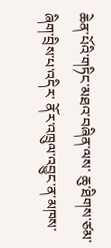ཆེན་པོའི་གཏིང་མཐའ་བཞིན་ལས་ ཆུ་ཐིགས་ཙམ་ཞིག་བྲིས་པ་འདིར་ ནོར་འཁྲུལ་འབྱུང་ན་མཁས་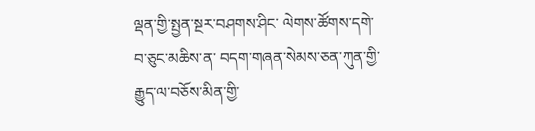ལྡན་གྱི་སྤྱན་སྔར་བཤགས་ཤིང་ ལེགས་ཚོགས་དགེ་བ་ཅུང་མཆིས་ན་ བདག་གཞན་སེམས་ཅན་ཀུན་གྱི་རྒྱུད་ལ་བཅོས་མིན་གྱི་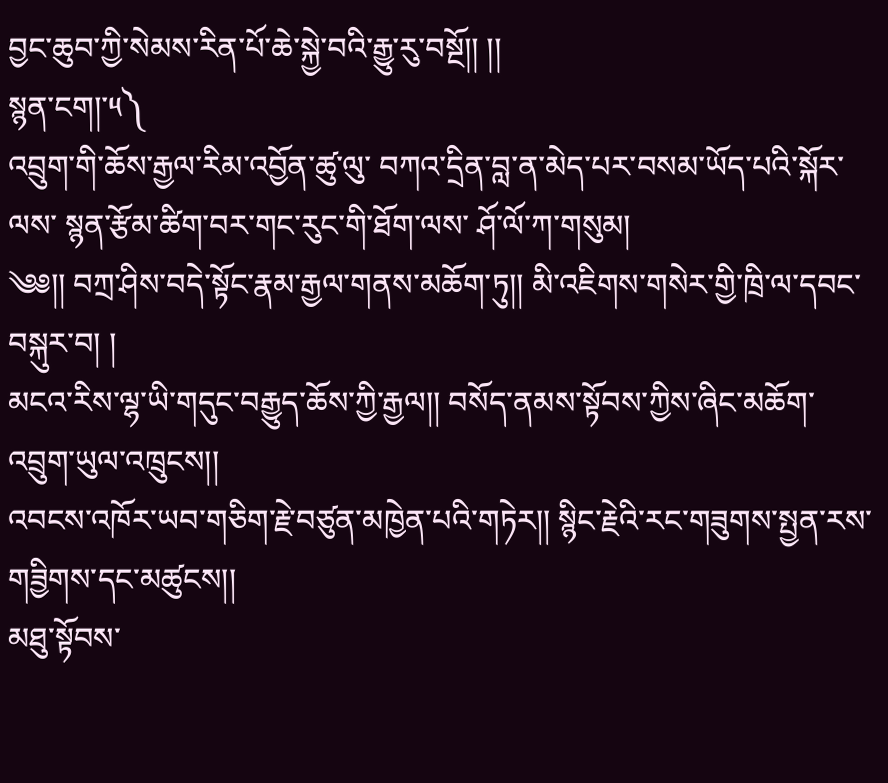བྱང་ཆུབ་ཀྱི་སེམས་རིན་པོ་ཆེ་སྐྱེ་བའི་རྒྱུ་རུ་བསྔོ།། །།
སྙན་ངག།་༥༽
འབྲུག་གི་ཆོས་རྒྱལ་རིམ་འབྱོན་ཚུ་ལུ་ བཀའ་དྲིན་བླ་ན་མེད་པར་བསམ་ཡོད་པའི་སྐོར་ལས་ སྙན་རྩོམ་ཚིག་བར་གང་རུང་གི་ཐོག་ལས་ ཤོ་ལོ་ཀ་གསུམ།
༄༅།། བཀྲ་ཤིས་བདེ་སྟོང་རྣམ་རྒྱལ་གནས་མཆོག་ཏུ།། མི་འཇིགས་གསེར་གྱི་ཁྲི་ལ་དབང་བསྐུར་བ། །
མངའ་རིས་ལྷ་ཡི་གདུང་བརྒྱུད་ཆོས་ཀྱི་རྒྱལ།། བསོད་ནམས་སྟོབས་ཀྱིས་ཞིང་མཆོག་འབྲུག་ཡུལ་འཁྲུངས།།
འབངས་འཁོར་ཡབ་གཅིག་རྗེ་བཙུན་མཁྱེན་པའི་གཏེར།། སྙིང་རྗེའི་རང་གཟུགས་སྤྱན་རས་གཟྱིགས་དང་མཚུངས།།
མཐུ་སྟོབས་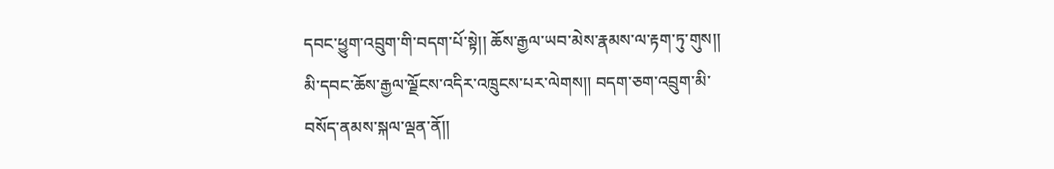དབང་ཕྱུག་འབྲུག་གི་བདག་པོ་སྟེ།། ཆོས་རྒྱལ་ཡབ་མེས་རྣམས་ལ་རྟག་ཏུ་གུས།།
མི་དབང་ཆོས་རྒྱལ་ལྗོངས་འདིར་འཁྲུངས་པར་ལེགས།། བདག་ཅག་འབྲུག་མི་བསོད་ནམས་སྐལ་ལྡན་ནོ།།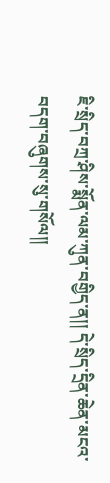ཇི་སྲིད་བཀྲ་ཤིས་སྨོན་ལམ་ཀུན་བགྱིད་ན།། དེ་སྲིད་དྲིན་ཆེན་མངའ་བདག་བཞུགས་སུ་གསོལ།།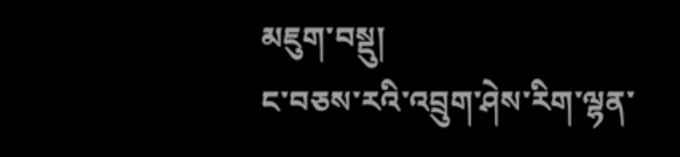མཇུག་བསྡུ།
ང་བཅས་རའི་འབྲུག་ཤེས་རིག་ལྷན་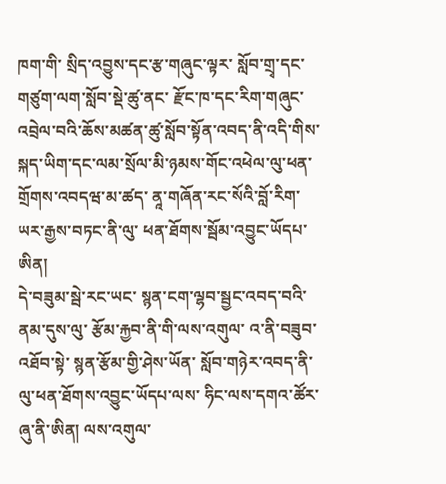ཁག་གི་ སྲིད་འབྱུས་དང་རྩ་གཞུང་ལྟར་ སློབ་གྲྭ་དང་གཙུག་ལག་སློབ་སྡེ་ཚུ་ནང་ རྫོང་ཁ་དང་རིག་གཞུང་འབྲེལ་བའི་ཆོས་མཚན་ཚུ་སློབ་སྟོན་འབད་ནི་འདི་གིས་ སྐད་ཡིག་དང་ལམ་སྲོལ་མི་ཉམས་གོང་འཕེལ་ལུ་ཕན་གྲོགས་འབདཝ་མ་ཚད་ ནཱ་གཞོན་རང་སོའི་བློ་རིག་ཡར་རྒྱས་བཏང་ནི་ལུ་ ཕན་ཐོགས་སྦོམ་འབྱུང་ཡོདཔ་ཨིན།
དེ་བཟུམ་སྦེ་རང་ཡང་ སྙན་ངག་ལྷབ་སྦྱང་འབད་བའི་ནམ་དུས་ལུ་ རྩོམ་རྐྱབ་ནི་གི་ལས་འགུལ་ འ་ནི་བཟུབ་འཐོབ་སྟེ་ སྙན་རྩོམ་གྱི་ཤེས་ཡོན་ སློབ་གཉེར་འབད་ནི་ལུ་ཕན་ཐོགས་འབྱུང་ཡོདཔ་ལས་ ཧིང་ལས་དགའ་ཚོར་ཞུ་ནི་ཨིན། ལས་འགུལ་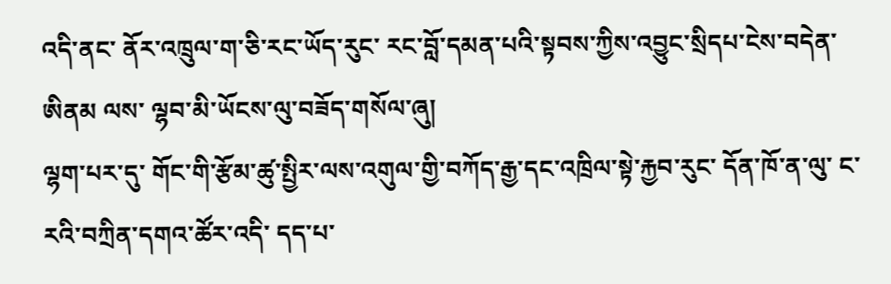འདི་ནང་ ནོར་འཁྲུལ་ག་ཅི་རང་ཡོད་རུང་ རང་བློ་དམན་པའི་སྟབས་ཀྱིས་འབྱུང་སྲིདཔ་ངེས་བདེན་ཨིནམ ལས་ ལྷབ་མི་ཡོངས་ལུ་བཟོད་གསོལ་ཞུ།
ལྷག་པར་དུ་ གོང་གི་རྩོམ་ཚུ་སྤྱིར་ལས་འགུལ་གྱི་བཀོད་རྒྱ་དང་འཁྲིལ་སྟེ་རྐྱབ་རུང་ དོན་ཁོ་ན་ལུ་ ང་རའི་བཀྲིན་དགའ་ཚོར་འདི་ དད་པ་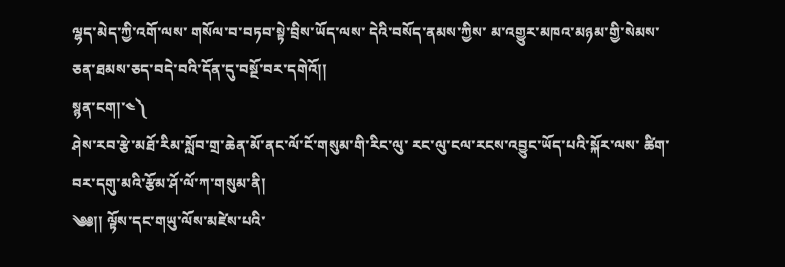ལྷད་མེད་ཀྱི་འགོ་ལས་ གསོལ་བ་བཏབ་སྟེ་བྲིས་ཡོད་ལས་ དེའི་བསོད་ནམས་ཀྱིས་ མ་འགྱུར་མཁའ་མཉམ་གྱི་སེམས་ཅན་ཐམས་ཅད་བདེ་བའི་དོན་དུ་བསྔོ་བར་དགེའོ།།
སྙན་ངག།་༤༽
ཤེས་རབ་རྩེ་མཐོ་རིམ་སློབ་གྲ་ཆེན་མོ་ནང་ལོ་ངོ་གསུམ་གི་རིང་ལུ་ རང་ལུ་ངལ་རངས་འབྱུང་ཡོད་པའི་སྐོར་ལས་ ཚིག་བར་དགུ་མའི་རྩོམ་ཤོ་ལོ་ཀ་གསུམ་ནི།
༄༅།། ལྟོས་དང་གཡུ་ལོས་མཛེས་པའི་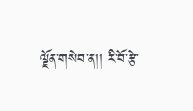ལྗོན་གསེབ་ན།། རི་བོ་རྩེ་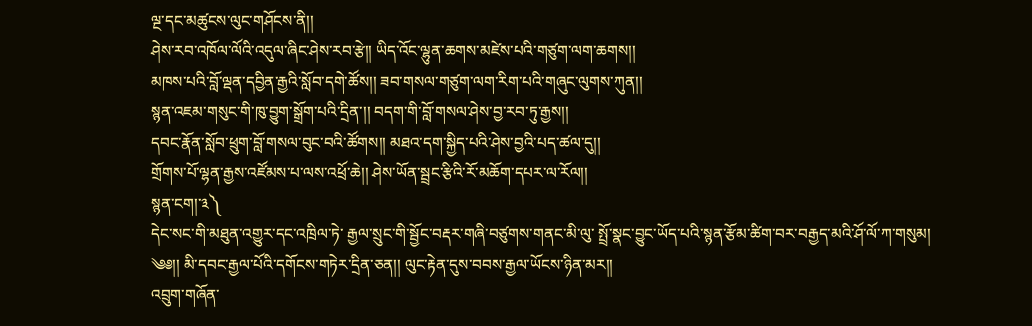ལྔ་དང་མཚུངས་ལུང་གཤོངས་ནི།།
ཤེས་རབ་འཁོལ་ལོའི་འདུལ་ཞིང་ཤེས་རབ་རྩེ།། ཡིད་འོང་ལྷུན་ཆགས་མཛེས་པའི་གཙུག་ལག་ཆགས།།
མཁས་པའི་བློ་ལྡན་དབྱིན་རྒྱའི་སློབ་དགེ་ཚོས།། ཟབ་གསལ་གཙུག་ལག་རིག་པའི་གཞུང་ལུགས་ཀུན།།
སྙན་འཇམ་གསུང་གི་ཁུ་བྱུག་སྒྲོག་པའི་དྲིན་།། བདག་གི་བློ་གསལ་ཤེས་བྱ་རབ་ཏུ་རྒྱས།།
དབང་རྣོན་སློབ་ཕྲུག་བློ་གསལ་བུང་བའི་ཚོགས།། མཐའ་དག་སྐྱིད་པའི་ཤེས་བྱའི་པད་ཚལ་དུ།།
གྲོགས་པོ་ལྷན་རྒྱས་འཛོམས་པ་ལས་འཕྲོ་ཆེ།། ཤེས་ཡོན་སྦྲང་རྩིའི་རོ་མཆོག་དཔར་ལ་རོལ།།
སྙན་ངག།་༣༽
དེང་སང་གི་མཐུན་འགྱུར་དང་འཁྲིལ་ཏེ་ རྒྱལ་སྲུང་གི་སྦྱོང་བརྡར་གཞི་བཙུགས་གནང་མི་ལུ་ སྤྲོ་སྣང་བྱུང་ཡོད་པའི་སྙན་རྩོམ་ཚིག་བར་བརྒྱད་མའི་ཤོ་ལོ་ཀ་གསུམ།
༄༅།། མི་དབང་རྒྱལ་པོའི་དགོངས་གཏེར་དྲིན་ཅན།། ལུང་རྟེན་དུས་བབས་རྒྱལ་ཡོངས་ཉིན་མར།།
འབྲུག་གཞོན་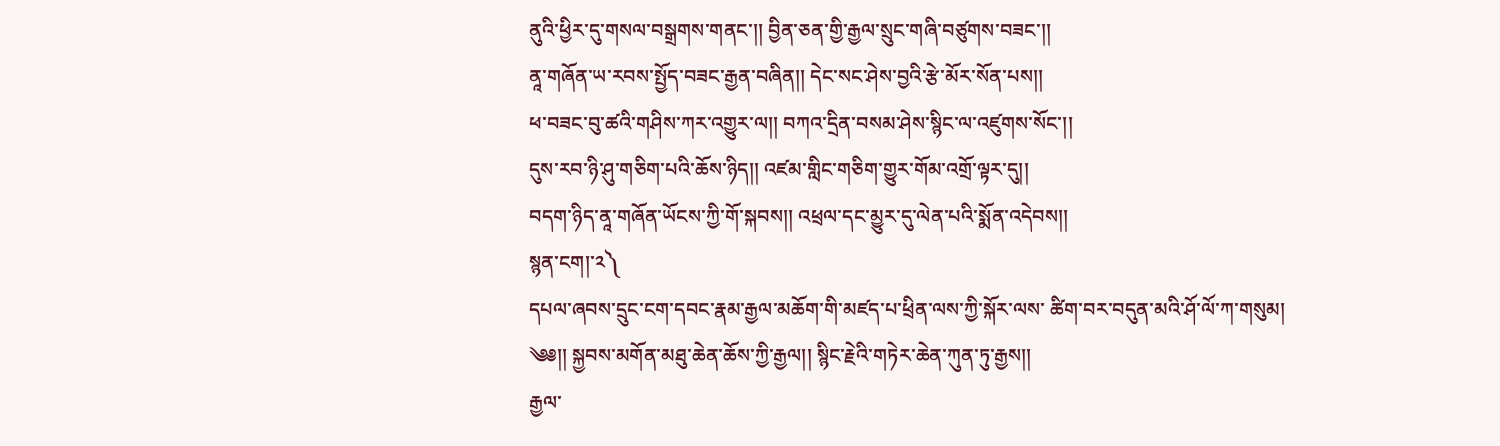ནུའི་ཕྱིར་དུ་གསལ་བསྒྲགས་གནང་།། བྱིན་ཅན་གྱི་རྒྱལ་སྲུང་གཞི་བཙུགས་བཟང་།།
ནཱ་གཞོན་ཡ་རབས་སྤྱོད་བཟང་རྒྱན་བཞིན།། དེང་སང་ཤེས་བྱའི་རྩེ་མོར་སོན་པས།།
ཕ་བཟང་བུ་ཚའི་གཤིས་ཀར་འགྱུར་ལ།། བཀའ་དྲིན་བསམ་ཤེས་སྙིང་ལ་འཛུགས་སོང་།།
དུས་རབ་ཉི་ཤུ་གཅིག་པའི་ཆོས་ཉིད།། འཛམ་གླིང་གཅིག་གྱུར་གོམ་འགྲོ་ལྟར་དུ།།
བདག་ཉིད་ནཱ་གཞོན་ཡོངས་ཀྱི་གོ་སྐབས།། འཕྲལ་དང་མྱུར་དུ་ལེན་པའི་སྨོན་འདེབས།།
སྙན་ངག།་༢༽
དཔལ་ཞབས་དྲུང་ངག་དབང་རྣམ་རྒྱལ་མཆོག་གི་མཛད་པ་ཕྲིན་ལས་ཀྱི་སྐོར་ལས་ ཚིག་བར་བདུན་མའི་ཤོ་ལོ་ཀ་གསུམ།
༄༅།། སྐྱབས་མགོན་མཐུ་ཆེན་ཆོས་ཀྱི་རྒྱལ།། སྙིང་རྗེའི་གཏེར་ཆེན་ཀུན་ཏུ་རྒྱས།།
རྒྱལ་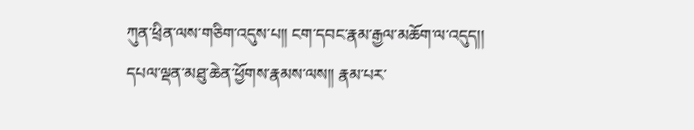ཀུན་ཕྲིན་ལས་གཅིག་འདུས་པ།། ངག་དབང་རྣམ་རྒྱལ་མཆོག་ལ་འདུད།།
དཔལ་ལྡན་མཐུ་ཆེན་ཕྱོགས་རྣམས་ལས།། རྣམ་པར་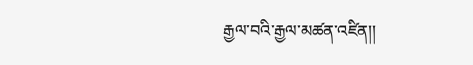རྒྱལ་བའི་རྒྱལ་མཚན་འཛིན།།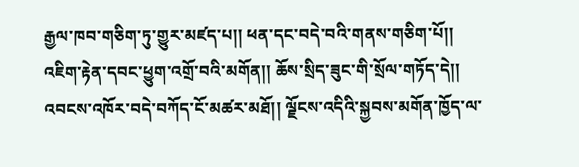རྒྱལ་ཁབ་གཅིག་ཏུ་གྱུར་མཛད་པ།། ཕན་དང་བདེ་བའི་གནས་གཅིག་པོ།།
འཇིག་རྟེན་དབང་ཕྱུག་འགྲོ་བའི་མགོན།། ཆོས་སྲིད་ཟུང་གི་སྲོལ་གཏོད་དེ།།
འབངས་འཁོར་བདེ་བཀོད་ངོ་མཚར་མཐོ།། ལྗོངས་འདིའི་སྐྱབས་མགོན་ཁྱོད་ལ་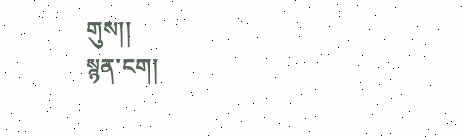གུས།།
སྙན་ངག།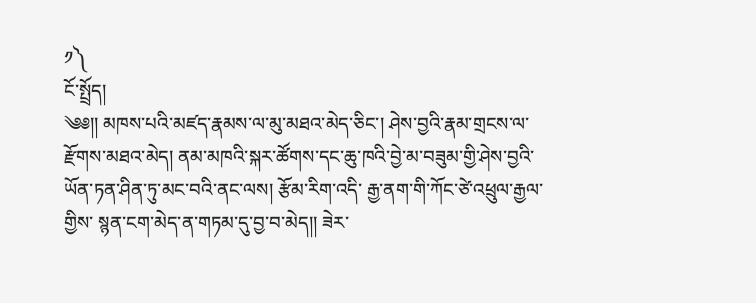༡༽
ངོ་སྤྲོད།
༄༅།། མཁས་པའི་མཛད་རྣམས་ལ་མུ་མཐའ་མེད་ཅིང་། ཤེས་བྱའི་རྣམ་གྲངས་ལ་རྫོགས་མཐའ་མེད། ནམ་མཁའི་སྐར་ཚོགས་དང་ཆུ་ཁའི་བྱེ་མ་བཟུམ་གྱི་ཤེས་བྱའི་ཡོན་ཏན་ཤིན་ཏུ་མང་བའི་ནང་ལས། རྩོམ་རིག་འདི་ རྒྱ་ནག་གི་ཀོང་ཙེ་འཕྲུལ་རྒྱལ་གྱིས་ སྙན་ངག་མེད་ན་གཏམ་དུ་བྱ་བ་མེད།། ཟེར་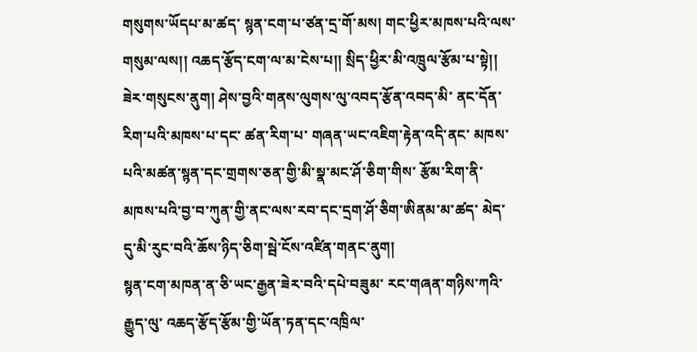གསུགས་ཡོདཔ་མ་ཚད་ སྙན་ངག་པ་ཙན་དྲ་གོ་མས། གང་ཕྱིར་མཁས་པའི་ལས་གསུམ་ལས།། འཆད་རྩོད་ངག་ལ་མ་ངེས་པ།། སྲིད་ཕྱིར་མི་འཁྲུལ་རྩོམ་པ་སྟེ།། ཟེར་གསུངས་ནུག། ཤེས་བྱའི་གནས་ལུགས་ལུ་འབད་རྩོན་འབད་མི་ ནང་དོན་རིག་པའི་མཁས་པ་དང་ ཚན་རིག་པ་ གཞན་ཡང་འཇིག་རྟེན་འདི་ནང་ མཁས་པའི་མཚན་སྙན་དང་གྲགས་ཅན་གྱི་མི་སྣ་མང་ཤོ་ཅིག་གིས་ རྩོམ་རིག་ནི་ མཁས་པའི་བྱ་བ་ཀུན་གྱི་ནང་ལས་རབ་དང་དྲག་ཤོ་ཅིག་ཨིནམ་མ་ཚད་ མེད་དུ་མི་རུང་བའི་ཆོས་ཉིད་ཅིག་སྦེ་ངོས་འཛིན་གནང་ནུག།
སྙན་ངག་མཁན་ན་ཅི་ཡང་རྒྱན་ཟེར་བའི་དཔེ་བཟུམ་ རང་གཞན་གཉིས་ཀའི་རྒྱུད་ལུ་ འཆད་རྩོད་རྩོམ་གྱི་ཡོན་ཏན་དང་འཁྲིལ་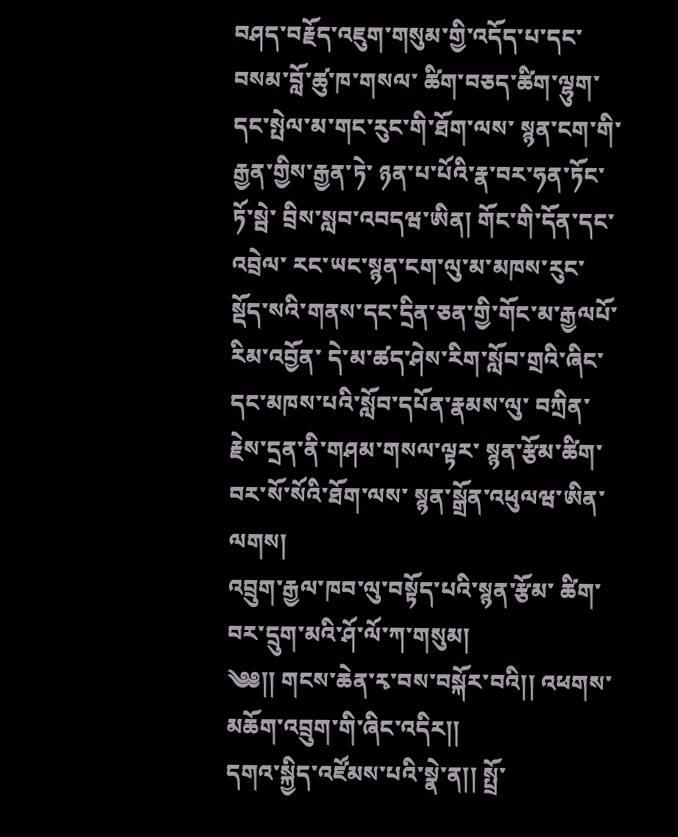བཤད་བརྗོད་འཇུག་གསུམ་གྱི་འདོད་པ་དང་བསམ་བློ་ཚུ་ཁ་གསལ་ ཚིག་བཅད་ཚིག་ལྷུག་དང་སྤེལ་མ་གང་རུང་གི་ཐོག་ལས་ སྙན་ངག་གི་རྒྱན་གྱིས་རྒྱན་ཏེ་ ཉན་པ་པོའི་རྣ་བར་ཧན་ཏོང་ཏོ་སྦེ་ བྲིས་སླབ་འབདཝ་ཨིན། གོང་གི་དོན་དང་འབྲེལ་ རང་ཡང་སྙན་ངག་ལུ་མ་མཁས་རུང་ སྡོད་སའི་གནས་དང་དྲིན་ཅན་གྱི་གོང་མ་རྒྱལཔོ་རིམ་འབྱོན་ དེ་མ་ཚད་ཤེས་རིག་སློབ་གྲའི་ཞིང་དང་མཁས་པའི་སློབ་དཔོན་རྣམས་ལུ་ བཀྲིན་རྗེས་དྲན་ནི་གཤམ་གསལ་ལྟར་ སྙན་རྩོམ་ཚིག་བར་སོ་སོའི་ཐོག་ལས་ སྙན་སྒྲོན་འཕུལཝ་ཨིན་ལགས།
འབྲུག་རྒྱལ་ཁབ་ལུ་བསྟོད་པའི་སྙན་རྩོམ་ ཚིག་བར་དྲུག་མའི་ཤོ་ལོ་ཀ་གསུམ།
༄༅།། གངས་ཆེན་རྭ་བས་བསྐོར་བའི།། འཕགས་མཆོག་འབྲུག་གི་ཞིང་འདིར།།
དགའ་སྐྱིད་འཛོམས་པའི་སྣེ་ན།། སྤྲོ་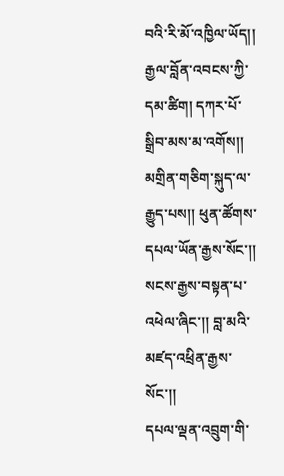བའི་རི་མོ་འཁྱིལ་ཡོད།།
རྒྱལ་བློན་འབངས་ཀྱི་དམ་ཚིག། དཀར་པོ་སྒྲིབ་མས་མ་འགོས།།
མགྲིན་གཅིག་སྐུད་ལ་རྒྱུད་པས།། ཕུན་ཚོགས་དཔལ་ཡོན་རྒྱས་སོང་།།
སངས་རྒྱས་བསྟན་པ་འཕེལ་ཞིང་།། བླ་མའི་མཛད་འཕྲིན་རྒྱས་སོང་།།
དཔལ་ལྡན་འབྲུག་གི་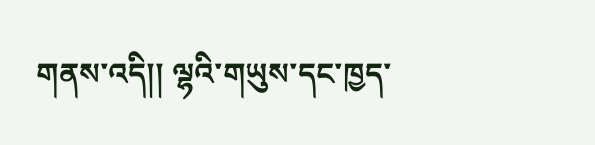གནས་འདི།། ལྷའི་གཡུས་དང་ཁྱད་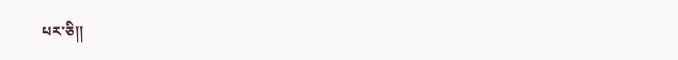པར་ཅི།།